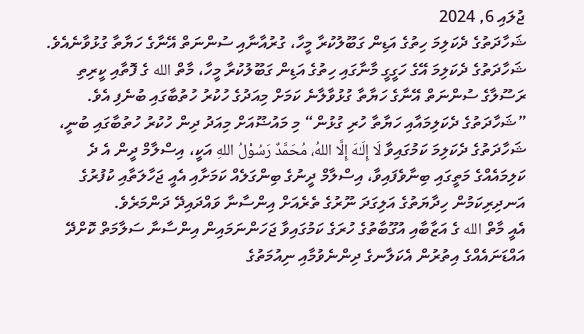ޖުލައި 6, 2024
ޝަހާދަތުގެ ދެކަލިމަ ހިތުގެ އަޑިން ގަބޫލުކުރާ މީހާ، ގުރުއާނާއި ސުންނަތް އޭނާގެ ހަޔާތާ ގުޅުވާނެއެވެ.
ޝަހާދަތުގެ ދެކަލިމަ އޭގެ ހަގީގީ މާނާގައި ހިތުގެ އަޑިން ގަބޫލުކުރާ މީހާ، މާތް الله ގެ ފޮތާއި ކީރިތި ރަސޫލާގެ ސުންނަތް އޭނާގެ ހަޔާތާ ގުޅުވާލާނެ ކަމަށް މިއަދުގެ ހުކުރު ހުތުބާގައި ބުނެފި އެވެ.
”ޝަހާދަތުގެ ދެކަލިމައާއި ހަޔާތާ ހުރި ގުޅުން“ މި މައުޟޫއަށް މިއަދު ދިން ހުކުރު ހުތުބާގައި ބުނީ، ޝަހާދަތުގެ ދެކަލިމަ ކަމުގައިވާ لَا إِلَـٰهَ إِلَّا اللهُ، مُحَمَّدٌ رَسُوْلُ اللهِ އަކީ، އިސްލާމް ދީން އެ ދެ ކަލިމައެއްގެ މަތީގައި ބިނާވެފައިވާ، އިސްލާމް ދީނުގެ ބިންގަލެއް ކަމަށާއި އެއީ ޖަހާލަތާއި ކުފުރުގެ އަނދިރިކަމުން ހިދާޔަތުގެ އަލިގަދަ ނޫރުގެ ތެރެއަށް އިންސާނާ ވައްދައިދޭ ދަންމަރެވެ.
އެއީ މާތް الله ގެ އަޒާބާއި އުގޫބާތުގެ ހުރަގެ ކަމުގައިވާ ޖަހަންނަމައިން އިންސާނާ ސަލާމަތް ކޮށްދޭ އައްޑަނައެއްގެ އިތުރުން އެކަލާނގެ ދިންނެވުމާއި ނިއުމަތުގެ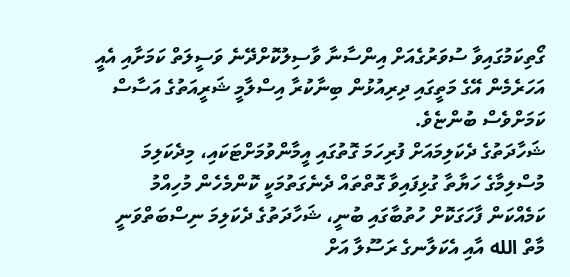ގޯތިކަމުގައިވާ ސުވަރުގެއަށް އިންސާނާ ވާސިލުކޮށްދޭނެ ވަސީލަތް ކަމަށާއި އެއީ އަހަރެމެން އޭގެ މަތީގައި ދިރިއުޅުން ބިނާކުރާ އިސްލާމީ ޝަރީއަތުގެ އަސާސް ކަމަށްވެސް ބުންޏެވެ.
ޝަހާދަތުގެ ދެކަލިމައަށް ފުރިހަމަ ގޮތުގައި އީމާންވުމަށްޓަކައި، މިދެކަލިމަ މުސްލިމާގެ ހަޔާތާ ގުޅިފައިވާ ގޮތްތައް ދެނެގަތުމަކީ ކޮންމެހެން މުހިއްމު ކަމެއްކަން ފާހަގަކޮށް ހުތުބާގައި ބުނީ، ޝަހާދަތުގެ ދެކަލިމަ ނިސްބަތްވަނީ މާތް الله އާއި އެކަލާނގެ ރަސޫލާ އަށް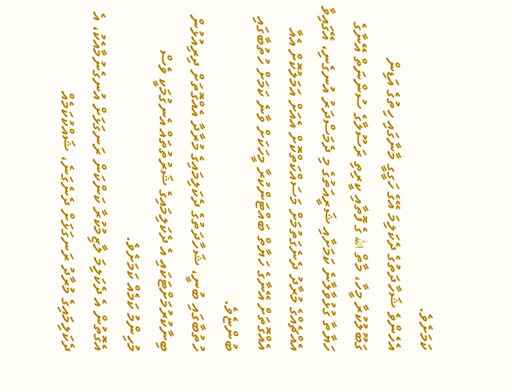ކަމަށެވެ.
އެހެންވެ ޝަހާދަތުގެ ދެކަލިމަ އޭގެ ހަގީގީ މާނާގައި ހިތުގެ އަޑިން ގަބޫލުކުރާ މީހާ، މާތް الله ގެ ފޮތާއި ކީރިތި ރަސޫލާގެ ސުންނަތް އޭނާގެ ހަޔާތާ ގުޅުވާލާނެ ކަމަށާއި ޝަރީއަތުގެ މި ދެމަސްދަރު އުނގެނި، އޭގައިވާ އެއްޗެއްގެ މުރާދު ދެނެގަތުމަށް މަސައްކަތްކޮށް އެއަށް އަމަލުކޮށް އެއާ އެއްގޮތަށް އޭނާގެ ހަޔާތް ބައްޓަންކުރާ މީހަކަށް ވާނެ ކަމަށް ހުތުބާގައި ބުންޏެވެ.
ހުތުބާގައި ބުނީ، ޝަހާދަތުގެ ދެކަލިމައިގެ މުރާދާ އެއްގޮތަށް ދިރިއުޅުން ބިނާކުރުމަށްޓަކައި އެ ދެކަލިމައިގެ ޝަރުތުތައް އެނގުމަކީ ވެސް މުހިންމު ކަމެއް ކަމަށެވެ.
އެގޮތުން އެ ދެކަލިމަ ލާޒިމުކުރާ ކަންކަން ރަނގަޅަށް އުނގެނުމާއެކު، އެ ދެކަލިމައިގެ މުރާދު ރަނގަޅަށް ދެނެގަނެ، ޝައްކުކަމެއް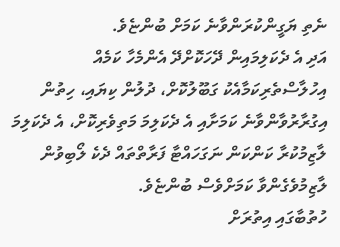ނެތި ޔަގީންކުރަންވާނެ ކަމަށް ބުންޏެވެ.
އަދި އެ ދެކަލިމައިން ދޭހަކޮށްދޭ އެންމެހާ ކަމެއް އިހުލާސްތެރިކަމާއެކު ގަބޫލުކޮށް، ދުލުން ކިޔައި، ހިތުން އިގުރާރުވާންވާނެ ކަމަށާއި އެ ދެކަލިމަ މަތިވެރިކޮށް، އެ ދެކަލިމަ ލާޒިމުކުރާ ކަންކަން ނަގަހައްޓާ ފަރާތްތައް ދެކެ ލޯބިވުން ލާޒިމުވެގެންވާ ކަމަށްވެސް ބުންޏެވެ.
ހުތުބާގައި އިތުރަށް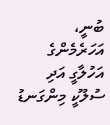ބުނީ، އަހަރެމެންގެ އަހުލާގީ އަދި ސުލޫކީ މިންގަނޑު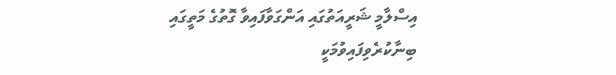އިސްލާމީ ޝަރީއަތުގައި އަންގަވާފައިވާ ގޮތުގެ މަތީގައި ބިނާކުރެވިފައިވުމަކީ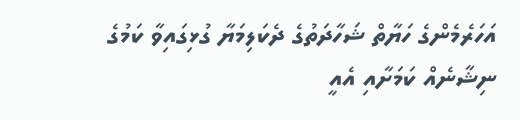އަހަރެމެންގެ ހަޔާތް ޝަހާދަތުގެ ދެކަލިމަޔާ ގުޅިގައިވާ ކަމުގެ ނިޝާނެއް ކަމަށާއި އެއީ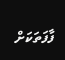ފާފަތަކަށް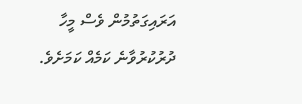އަރައިގަތުމުން ވެސް މީހާ ދުރުކުރުވާނެ ކަމެއް ކަމަށެވެ.